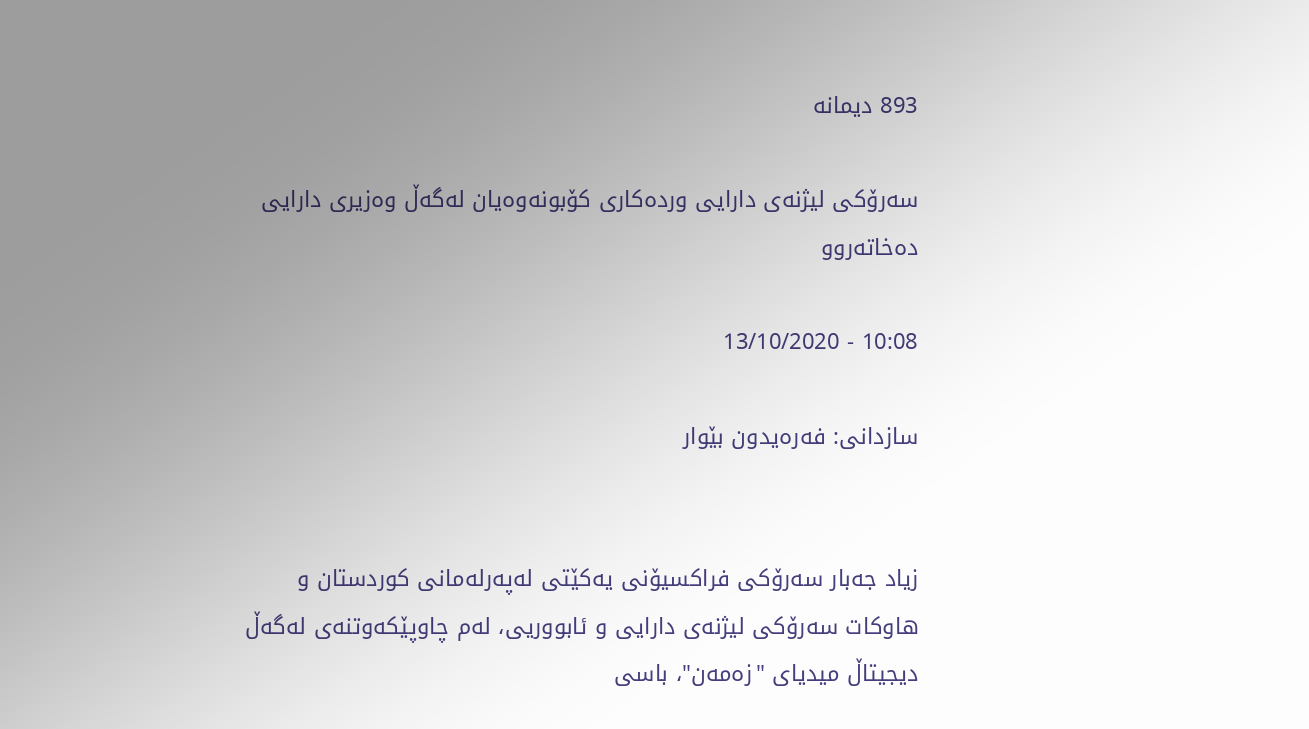893 دیمانە

سه‌رۆكی لیژنه‌ی دارایی ورده‌كاری كۆبونه‌وه‌یان له‌گه‌ڵ وه‌زیری دارایی ده‌خاته‌روو

10:08 - 13/10/2020

سازدانی: فه‌ره‌یدون بێوار


زیاد جه‌بار سه‌رۆكی فراكسیۆنی یه‌كێتی له‌په‌ر‌له‌مانی كوردستان و هاوكات سه‌رۆكی لیژنه‌ی دارایی و ئابووریی، له‌م چاوپێكه‌وتنه‌ی له‌گه‌ڵ دیجیتاڵ میدیای "زه‌مه‌ن"، باسی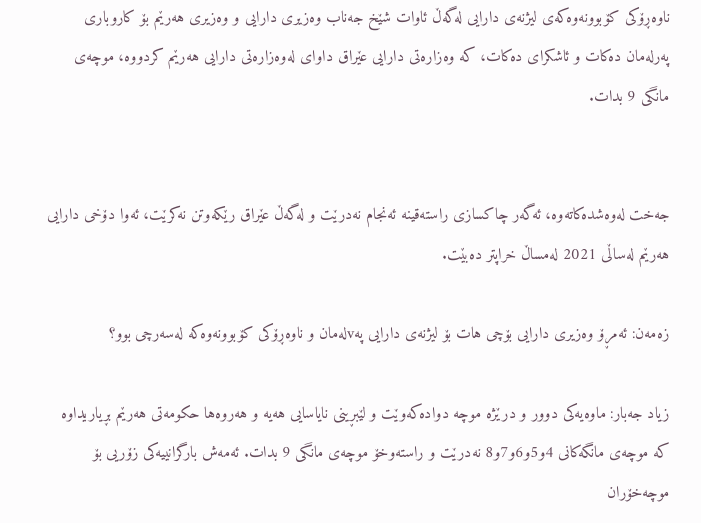ناوه‌ڕۆكی كۆبوونه‌وه‌كه‌ی لیژنه‌ی دارایی له‌گه‌ڵ ئاوات شێخ جه‌ناب وه‌زیری دارایی و وه‌زیری هه‌رێم بۆ كاروباری په‌رله‌مان ده‌كات و ئاشكرای ده‌كات، كه‌ وه‌زاره‌تی دارایی عێراق داوای له‌وه‌زاره‌تی دارایی هه‌رێم كردووه‌، موچه‌ی مانگی 9 بدات.


جه‌خت له‌وه‌شده‌كاته‌وه‌، ئه‌گه‌ر چاكسازی راسته‌قینه‌ ئه‌نجام نه‌درێت و له‌گه‌ڵ عێراق رێكه‌وتن نه‌كرێت، ئه‌وا دۆخی دارایی هه‌رێم له‌ساڵی 2021 له‌مساڵ خراپتر ده‌بێت.

زه‌مه‌ن: ئه‌مڕۆ وه‌زیری دارایی بۆچی هات بۆ لیژنه‌ی دارایی په‌vله‌مان و ناوه‌ڕۆكی كۆبوونه‌وه‌كه‌ له‌سه‌رچی بوو؟

زیاد جه‌بار: ماوه‌یه‌كی دوور و درێژه‌ موچه‌ دواده‌كه‌وێت و لێبڕینی نایاسایی هه‌یه‌ و هه‌روه‌ها حكومه‌تی هه‌رێم بڕیاریداوه‌ كه‌ موچه‌ی مانگه‌كانی 4و5و6و7و8 نه‌درێت و راسته‌وخۆ موچه‌ی مانگی 9 بدات. ئه‌مه‌ش بارگرانییه‌كی زۆریی بۆ موچه‌خۆران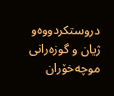دروستكردووه‌و ژیان و گوزه‌رانی موچه‌خۆران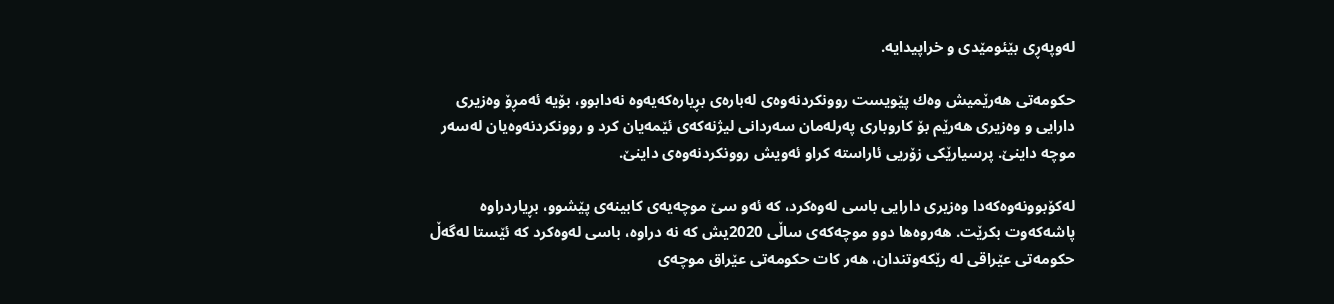له‌وپه‌ڕی بێئومێدی و خراپیدایه‌.

حكومه‌تی هه‌رێمیش وه‌ك پێویست روونكردنه‌وه‌ی له‌باره‌ی بڕیاره‌كه‌یه‌وه‌ نه‌دابوو، بۆیه‌ ئه‌مڕۆ وه‌زیری دارایی و وه‌زیری هه‌رێم بۆ كاروباری په‌رله‌مان سه‌ردانی لیژنه‌كه‌ی ئێمه‌یان كرد و روونكردنه‌وه‌یان له‌سه‌ر موچه‌ داینێ. پرسیارێكی زۆریی ئاراسته‌ كراو ئه‌ویش روونكردنه‌وه‌ی داینێ.

له‌كۆبوونه‌وه‌كه‌دا وه‌زیری دارایی باسی له‌وه‌كرد، كه‌ ئه‌و سێ موچه‌یه‌ی كابینه‌ی پێشوو، بڕیاردراوه‌ پاشه‌كه‌وت بكرێت. هه‌روه‌ها دوو موچه‌كه‌ی ساڵی 2020یش كه‌ نه‌ دراوه‌، باسی له‌وه‌كرد كه‌ ئێستا له‌گه‌ڵ حكومه‌تی عێراقی له‌ رێكه‌وتندان، هه‌ر كات حكومه‌تی عێراق موچه‌ی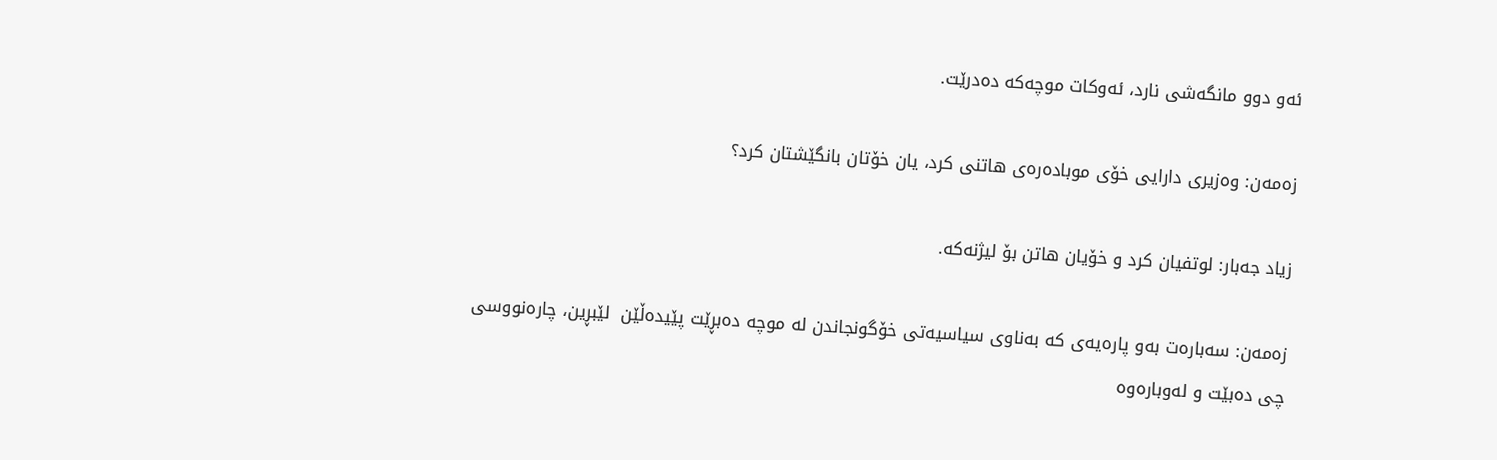ئه‌و دوو مانگه‌شی نارد، ئه‌وكات موچه‌كه‌ ده‌درێت.

زه‌مه‌ن: وه‌زیری دارایی خۆی موباده‌ره‌ی هاتنی كرد، یان خۆتان بانگێشتان كرد؟

زیاد جه‌بار: لوتفیان كرد و خۆیان هاتن بۆ لیژنه‌كه‌.

زه‌مه‌ن: سه‌باره‌ت به‌و پاره‌یه‌ی كه‌ به‌ناوی سیاسیه‌تی خۆگونجاندن له‌ موچه‌ ده‌بڕێت پێیده‌ڵێن  لێبڕین، چاره‌نووسی چی ده‌بێت و له‌وباره‌وه‌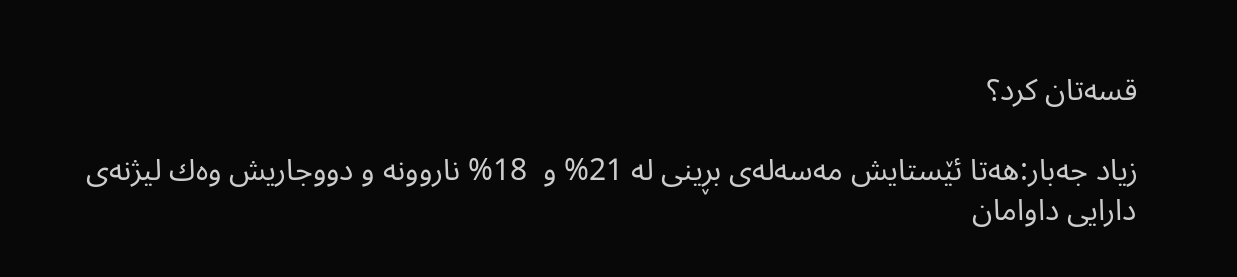قسه‌تان كرد؟

زیاد جه‌بار:هه‌تا ئێستایش مه‌سه‌له‌ی بڕینی له‌ 21% و  18% ناروونه‌ و دووجاریش وه‌ك لیژنه‌ی دارایی داوامان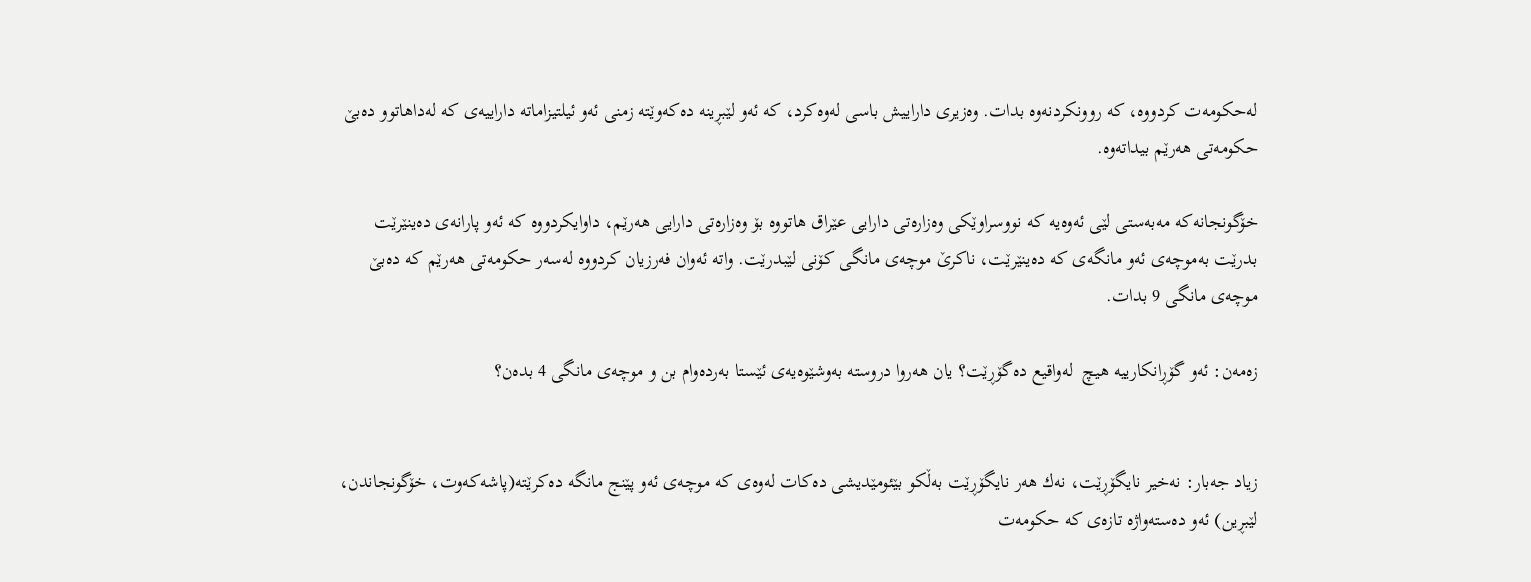له‌حكومه‌ت كردووه‌، كه‌ روونكردنه‌وه‌ بدات. وه‌زیری داراییش باسی له‌وه‌كرد، كه‌ ئه‌و لێبڕینه‌ ده‌كه‌وێته‌ زمنی ئه‌و ئیلتیزاماته‌ داراییه‌‌ی كه‌ له‌داهاتوو ده‌بێ حكومه‌تی هه‌رێم بیداته‌وه‌.

خۆگونجانه‌كه‌ مه‌به‌ستی لێی ئه‌وه‌یه‌ كه‌ نووسراوێكی وه‌زاره‌تی دارایی عێراق هاتووه‌ بۆ وه‌زاره‌تی دارایی هه‌رێم، داوایكردووه‌ كه‌ ئه‌و پارانه‌ی ده‌ینێرێت بدرێت به‌موچه‌ی ئه‌و مانگه‌ی كه‌ ده‌ینێرێت، ناكرێ موچه‌ی مانگی كۆنی لێبدرێت. واته‌ ئه‌وان فه‌رزیان كردووه‌ له‌سه‌ر حكومه‌تی هه‌رێم كه‌ ده‌بێ موچه‌ی مانگی 9 بدات.

زه‌مه‌ن: ئه‌و گۆڕانكارییه هیچ  له‌واقیع ده‌گۆڕێت؟ یان هه‌روا دروسته‌‌ به‌وشێوه‌یه‌ی‌ ئێستا به‌رده‌وام بن و موچه‌ی مانگی 4 بده‌ن؟


زیاد جه‌بار: نه‌خیر نایگۆڕێت، نه‌ك هه‌ر نایگۆڕێت به‌ڵكو بێئومێدیشی ده‌كات له‌وه‌ی كه‌ موچه‌ی ئه‌و پێنج مانگه‌ ده‌كرێته‌(پاشه‌كه‌وت، خۆگونجاندن، لێبڕین) ئه‌و ده‌سته‌واژه‌ تازه‌ی كه‌ حكومه‌ت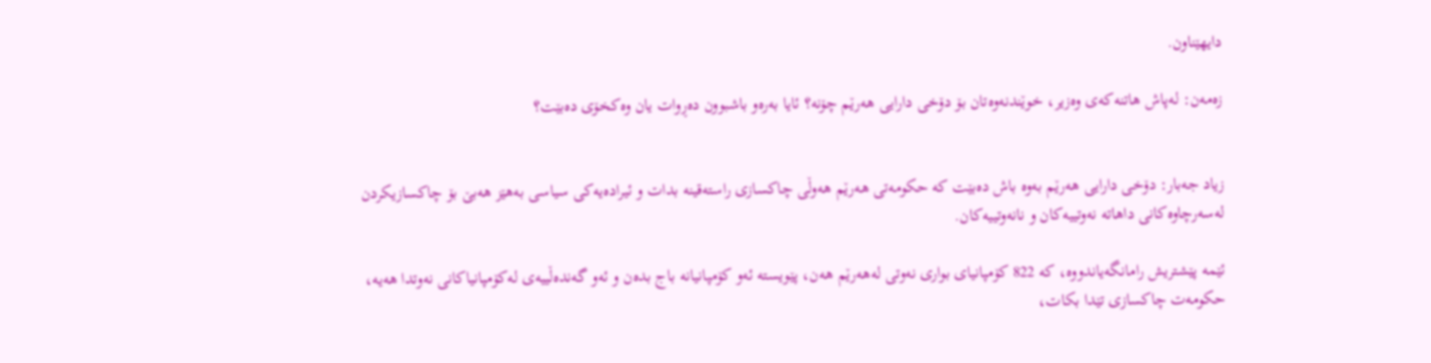دایهێناون.

زه‌مه‌ن: له‌پاش هاتنه‌كه‌ی وه‌زیر، خوێندنه‌وه‌تان بۆ دۆخی دارایی هه‌رێم چۆنه‌؟ ئایا به‌ره‌و باشبوون ده‌ڕوات یان وه‌كخۆی ده‌بێت؟


زیاد جه‌بار: دۆخی دارایی هه‌رێم به‌وه‌ باش ده‌بێت كه‌ حكومه‌تی هه‌رێم هه‌وڵی چاكسازی راسته‌قینه‌ بدات و ئیراده‌یه‌كی سیاسی به‌هێز هه‌بێ بۆ چاكسازیكردن له‌سه‌رچاوه‌كانی داهاته‌ نه‌وتییه‌كان و نانه‌وتییه‌كان.

ئێمه‌ پێشتریش رامانگه‌یاندووه‌، كه‌ 822 كۆمپانیای بواری نه‌وتی له‌هه‌رێم هه‌ن، پێویسته‌ ئه‌و كۆمپانیانه‌ باج بده‌ن و ئه‌و گه‌نده‌ڵییه‌ی له‌كۆمپانیاكانی نه‌وتدا هه‌یه،‌ حكومه‌ت چاكسازی تێدا بكات،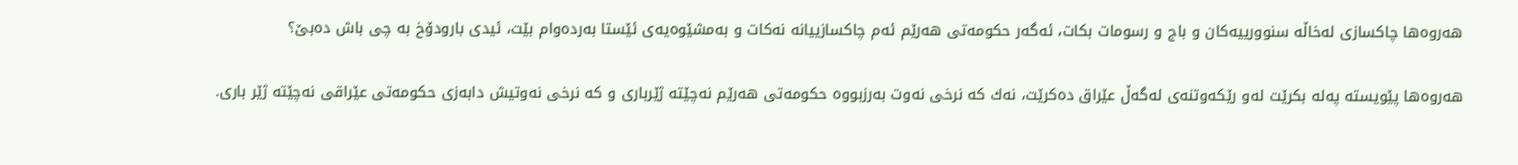هه‌روه‌ها چاكسازی له‌خاڵه‌ سنوورییه‌كان و باج و رسومات بكات، ئه‌گه‌ر حكومه‌تی هه‌رێم ئه‌م چاكسازییانه‌ نه‌كات و به‌مشێوه‌یه‌ی ئێستا به‌رده‌وام بێت، ئیدی بارودۆخ به‌ چی باش ده‌بێ؟

هه‌روه‌ها پێویسته‌ په‌له‌ بكرێت له‌و رێكه‌وتنه‌ی له‌گه‌ڵ عێراق ده‌كرێت، نه‌ك كه‌ نرخی نه‌و‌ت به‌رزبووه‌ حكومه‌تی هه‌رێم نه‌چێته‌ ژێرباری و كه‌ نرخی نه‌وتیش دابه‌زی حكومه‌تی عێراقی نه‌چێته‌ ژێر باری.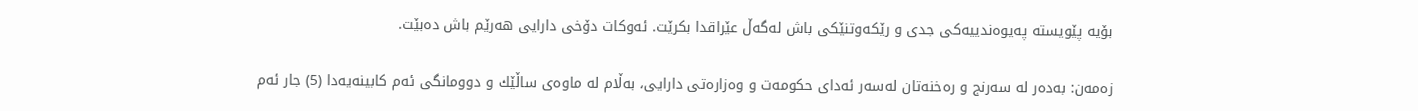بۆیه‌ پێویسته‌ په‌یوه‌ندییه‌كی جدی و رێكه‌وتنێكی باش له‌گه‌ڵ عێراقدا بكرێت. ئه‌وكات دۆخی دارایی هه‌رێم باش ده‌بێت.

زه‌مه‌ن: به‌ده‌ر له‌ سه‌رنج و ره‌خنه‌تان له‌سه‌ر ئه‌دای حكومه‌ت و وه‌زاره‌تی دارایی، به‌ڵام له‌ ماوه‌ی ساڵێك و دوومانگی ئه‌م كابینه‌یه‌دا (5) جار ئه‌م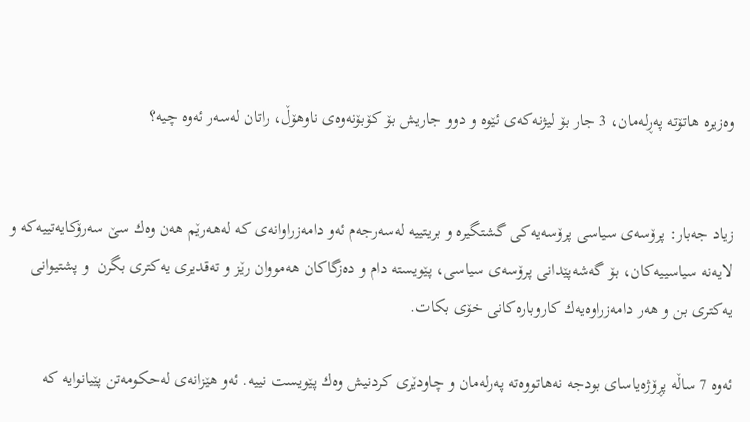وه‌زیره‌ هاتۆته‌ په‌ڕله‌مان، 3 جار بۆ لیژنه‌كه‌ی ئێوه‌ ‌و دوو جاریش بۆ كۆبۆنه‌وه‌ی ناوهۆڵ، راتان له‌سه‌ر ئه‌وه‌ چیه‌؟


زیاد جه‌بار: پرۆسه‌ی سیاسی پرۆسه‌یه‌كی گشتگیره‌ و بریتییه‌ له‌سه‌رجه‌م ئه‌و دامه‌زراوانه‌ی كه‌ له‌هه‌رێم هه‌ن وه‌ك سێ سه‌رۆكایه‌تییه‌كه‌ و لایه‌نه‌ سیاسییه‌كان، بۆ گه‌شه‌پێدانی پرۆسه‌ی سیاسی، پێویسته‌ دام و ده‌زگاكان هه‌مووان رێز و ته‌قدیری یه‌كتری بگرن  و پشتیوانی یه‌كتری بن و هه‌ر دامه‌زراوه‌یه‌ك كاروباره‌كانی خۆی بكات.

ئه‌وه‌ 7 ساڵه‌ پڕۆژه‌یاسای بودجه‌ نه‌هاتووه‌ته‌ په‌رله‌مان و چاودێری كردنیش وه‌ك پێویست نییه‌. ئه‌و هێزانه‌ی له‌حكومه‌تن پێیانوایه‌ كه‌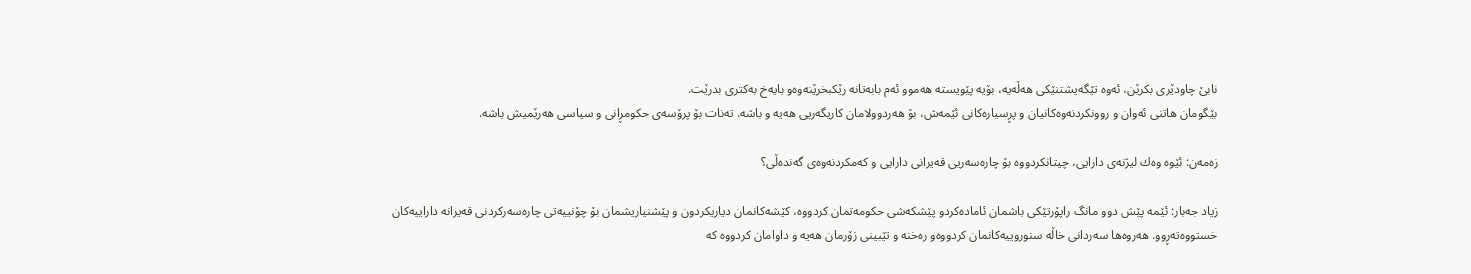نابێ چاودێری بكرێن، ئه‌وه‌ تێگه‌یشتنێكی هه‌ڵه‌یه‌، بۆیه‌ پێویسته‌ هه‌موو ئه‌م بابه‌تانه‌ رێكبخرێنه‌وه‌و بایه‌خ به‌كتری بدرێت.
بێگومان هاتنی ئه‌وان و روونكردنه‌وه‌كانیان و پڕسیاره‌كانی ئێمه‌ش، بۆ هه‌ردوولامان كاریگه‌ریی هه‌یه‌ و باشه‌. ته‌نات بۆ پرۆسه‌ی حكومڕانی و سیاسی هه‌رێمیش باشه‌.

زه‌مه‌ن: ئێوه‌ وه‌ك لیژنه‌ی دارایی، چیتانكردووه‌ بۆ چاره‌سه‌ریی قه‌یرانی دارایی و كه‌مكردنه‌وه‌ی گه‌نده‌ڵی؟

زیاد جه‌بار: ئێمه‌ پێش دوو مانگ راپۆرتێكی باشمان ئاماده‌كردو پێشكه‌شی حكومه‌تمان كردووه‌، كێشه‌كانمان دیاریكردون و پێشنیاریشمان بۆ چۆنییه‌تی چاره‌سه‌ركردنی قه‌یرانه‌ داراییه‌كان خستووه‌ته‌ڕوو. هه‌روه‌ها سه‌ردانی خاڵه‌ سنوروییه‌كانمان كردووه‌و ره‌خنه‌ و تێبینی زۆرمان هه‌یه‌ و داوامان كردووه‌ كه‌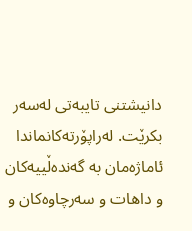دانیشتنی تایبه‌تی له‌سه‌ر بكرێت. له‌راپۆرته‌كانماندا ئاماژه‌مان به‌ گه‌نده‌ڵییه‌كان و داهات و سه‌رچاوه‌كان و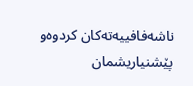ناشه‌فافییه‌ته‌كان كردوه‌و پێشنیاریشمان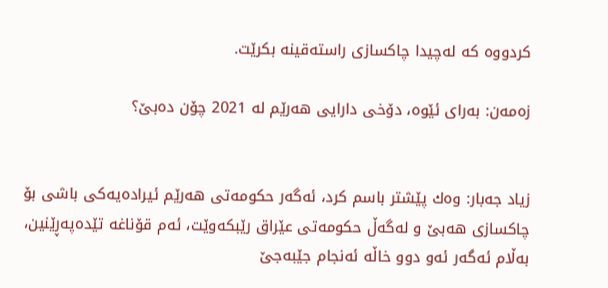كردووه‌ كه‌ له‌چیدا چاكسازی راسته‌قینه‌ بكرێت.

زه‌مه‌ن: به‌رای ئێوه‌، دۆخی دارایی هه‌رێم له‌ 2021 چۆن ده‌بێ؟


زیاد جه‌بار: وه‌ك پێشتر باسم كرد، ئه‌گه‌ر حكومه‌تی هه‌رێم ئیراده‌یه‌كی باشی بۆ چاكسازی هه‌بێ و له‌گه‌ڵ حكومه‌تی عێراق رێبكه‌وێت، ئه‌م قۆناغه‌ تێده‌په‌ڕێنین، به‌ڵام ئه‌گه‌ر ئه‌و دوو خاڵه‌ ئه‌نجام جێبه‌جێ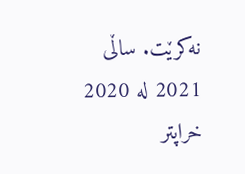نه‌كرێت. ساڵی 2021 له‌ 2020 خراپتر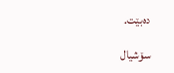ده‌بێت.

سۆشیال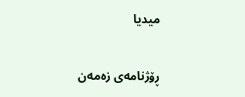میدیا

ڕۆژنامەی زەمەن